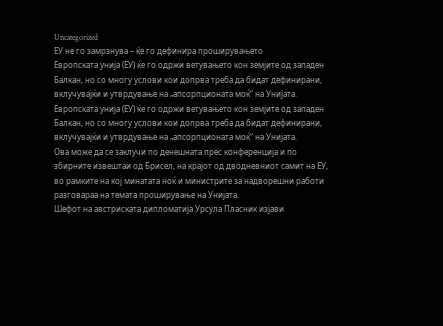Uncategorized
ЕУ не го замрзнува – ќе го дефинира проширувањето
Европската унија (ЕУ) ќе го одржи ветувањето кон земјите од западен Балкан, но со многу услови кои допрва треба да бидат дефинирани, вклучувајќи и утврдување на „апсорпционата моќ“ на Унијата.
Европската унија (ЕУ) ќе го одржи ветувањето кон земјите од западен Балкан, но со многу услови кои допрва треба да бидат дефинирани, вклучувајќи и утврдување на „апсорпционата моќ“ на Унијата.
Ова може да се заклучи по денешната прес конференција и по збирните извештаи од Брисел, на крајот од дводневниот самит на ЕУ, во рамките на кој минатата ноќ и министрите за надворешни работи разговараа на темата проширување на Унијата.
Шефот на австриската дипломатија Урсула Пласник изјави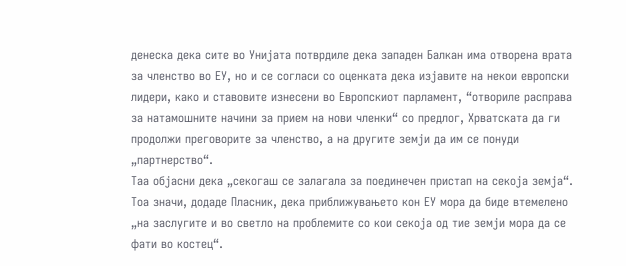денеска дека сите во Унијата потврдиле дека западен Балкан има отворена врата за членство во ЕУ, но и се согласи со оценката дека изјавите на некои европски лидери, како и ставовите изнесени во Европскиот парламент, “отвориле расправа за натамошните начини за прием на нови членки“ со предлог, Хрватската да ги продолжи преговорите за членство, а на другите земји да им се понуди „партнерство“.
Таа објасни дека „секогаш се залагала за поединечен пристап на секоја земја“. Тоа значи, додаде Пласник, дека приближувањето кон ЕУ мора да биде втемелено „на заслугите и во светло на проблемите со кои секоја од тие земји мора да се фати во костец“.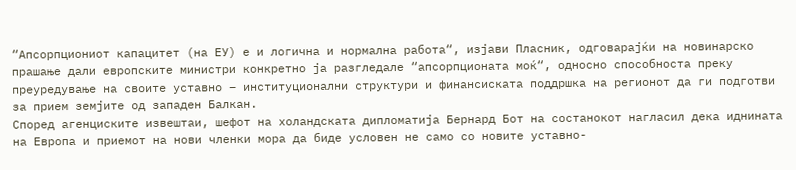“Апсорпциониот капацитет (на ЕУ) е и логична и нормална работа“, изјави Пласник, одговарајќи на новинарско прашање дали европските министри конкретно ја разгледале “апсорпционата моќ“, односно способноста преку преуредување на своите уставно – институционални структури и финансиската поддршка на регионот да ги подготви за прием земјите од западен Балкан.
Според агенциските извештаи, шефот на холандската дипломатија Бернард Бот на состанокот нагласил дека иднината на Европа и приемот на нови членки мора да биде условен не само со новите уставно-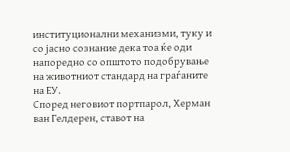институционални механизми, туку и со јасно сознание дека тоа ќе оди напоредно со општото подобрување на животниот стандард на граѓаните на ЕУ.
Според неговиот портпарол, Херман ван Гелдерен, ставот на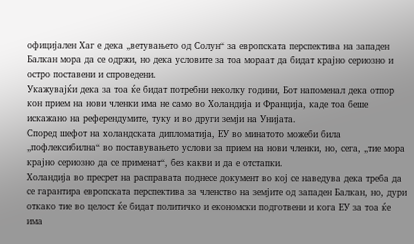официјален Хаг е дека „ветувањето од Солун“ за европската перспектива на западен Балкан мора да се одржи, но дека условите за тоа мораат да бидат крајно сериозно и остро поставени и спроведени.
Укажувајќи дека за тоа ќе бидат потребни неколку години, Бот напоменал дека отпор кон прием на нови членки има не само во Холандија и Франција, каде тоа беше искажано на референдумите, туку и во други земји на Унијата.
Според шефот на холандската дипломатија, ЕУ во минатото можеби била „пофлексибилна“ во поставувањето услови за прием на нови членки, но, сега, „тие мора крајно сериозно да се применат“, без какви и да е отстапки.
Холандија во пресрет на расправата поднесе документ во кој се наведува дека треба да се гарантира европската перспектива за членство на земјите од западен Балкан, но, дури откако тие во целост ќе бидат политичко и економски подготвени и кога ЕУ за тоа ќе има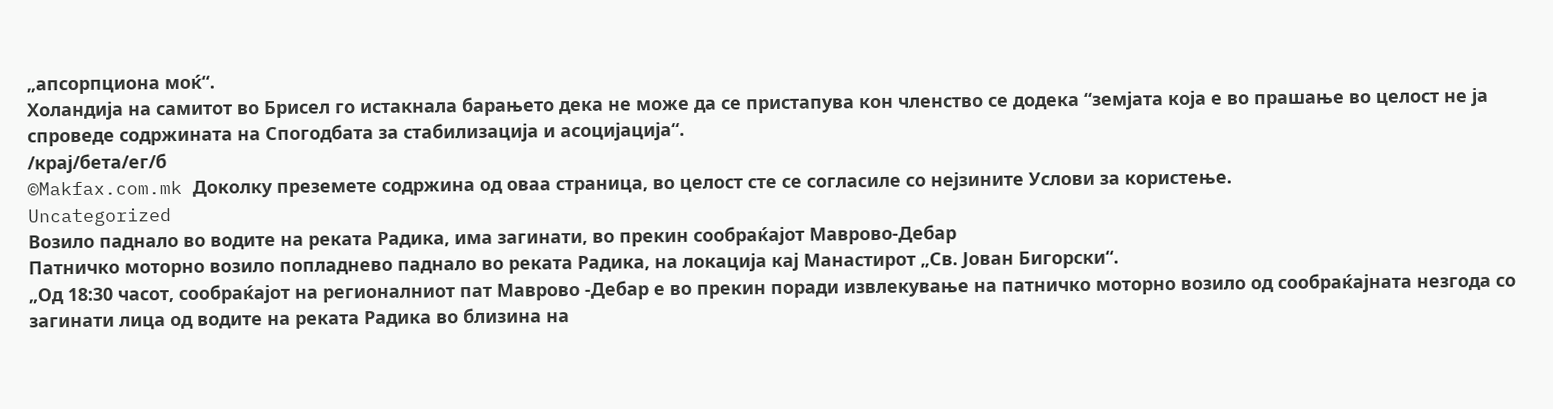„апсорпциона моќ“.
Холандија на самитот во Брисел го истакнала барањето дека не може да се пристапува кон членство се додека “земјата која е во прашање во целост не ја спроведе содржината на Спогодбата за стабилизација и асоцијација“.
/крај/бета/ег/б
©Makfax.com.mk Доколку преземете содржина од оваа страница, во целост сте се согласиле со нејзините Услови за користење.
Uncategorized
Возило паднало во водите на реката Радика, има загинати, во прекин сообраќајот Маврово-Дебар
Патничко моторно возило попладнево паднало во реката Радика, на локација кај Манастирот „Св. Јован Бигорски“.
„Од 18:30 часот, сообраќајот на регионалниот пат Маврово -Дебар е во прекин поради извлекување на патничко моторно возило од сообраќајната незгода со загинати лица од водите на реката Радика во близина на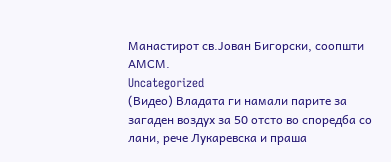Манастирот св.Јован Бигорски, соопшти АМСМ.
Uncategorized
(Видео) Владата ги намали парите за загаден воздух за 50 отсто во споредба со лани, рече Лукаревска и праша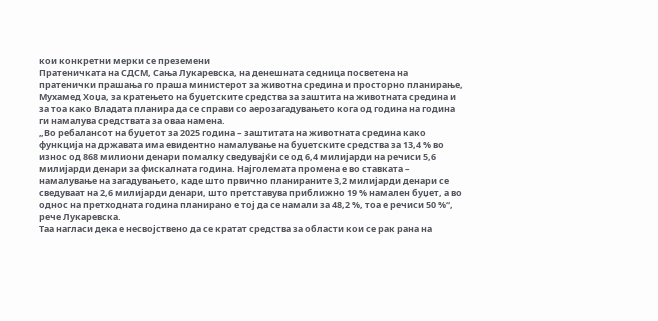кои конкретни мерки се преземени
Пратеничката на СДСМ, Сања Лукаревска, на денешната седница посветена на пратенички прашања го праша министерот за животна средина и просторно планирање, Мухамед Хоџа, за кратењето на буџетските средства за заштита на животната средина и за тоа како Владата планира да се справи со аерозагадувањето кога од година на година ги намалува средствата за оваа намена.
„Во ребалансот на буџетот за 2025 година – заштитата на животната средина како функција на државата има евидентно намалување на буџетските средства за 13,4 % во износ од 868 милиони денари помалку сведувајќи се од 6,4 милијарди на речиси 5,6 милијарди денари за фискалната година. Најголемата промена е во ставката – намалување на загадувањето, каде што првично планираните 3,2 милијарди денари се сведуваат на 2,6 милијарди денари, што претставува приближно 19 % намален буџет, а во однос на претходната година планирано е тој да се намали за 48,2 %, тоа е речиси 50 %“, рече Лукаревска.
Таа нагласи дека е несвојствено да се кратат средства за области кои се рак рана на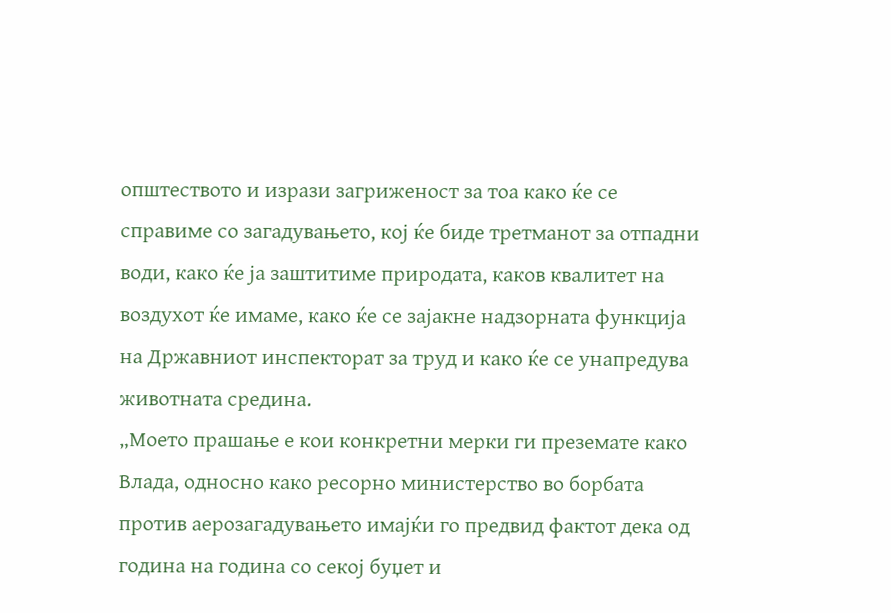општеството и изрази загриженост за тоа како ќе се справиме со загадувањето, кој ќе биде третманот за отпадни води, како ќе ја заштитиме природата, каков квалитет на воздухот ќе имаме, како ќе се зајакне надзорната функција на Државниот инспекторат за труд и како ќе се унапредува животната средина.
„Моето прашање е кои конкретни мерки ги преземате како Влада, односно како ресорно министерство во борбата против аерозагадувањето имајќи го предвид фактот дека од година на година со секој буџет и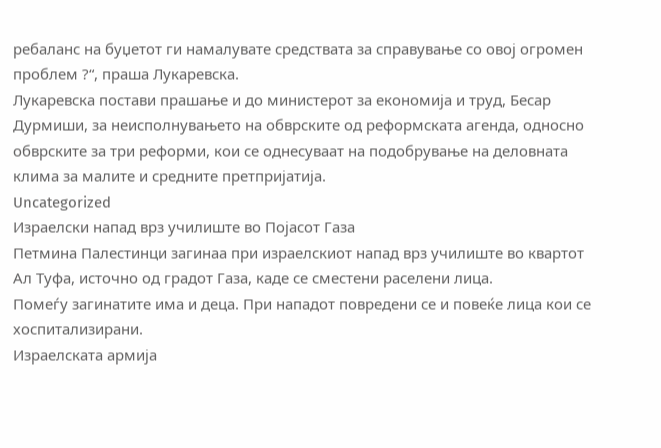ребаланс на буџетот ги намалувате средствата за справување со овој огромен проблем ?“, праша Лукаревска.
Лукаревска постави прашање и до министерот за економија и труд, Бесар Дурмиши, за неисполнувањето на обврските од реформската агенда, односно обврските за три реформи, кои се однесуваат на подобрување на деловната клима за малите и средните претпријатија.
Uncategorized
Израелски напад врз училиште во Појасот Газа
Петмина Палестинци загинаа при израелскиот напад врз училиште во квартот Ал Туфа, источно од градот Газа, каде се сместени раселени лица.
Помеѓу загинатите има и деца. При нападот повредени се и повеќе лица кои се хоспитализирани.
Израелската армија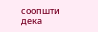соопшти дека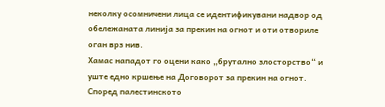неколку осомничени лица се идентификувани надвор од обележаната линија за прекин на огнот и оти отвориле оган врз нив.
Хамас нападот го оцени како „брутално злосторство“ и уште едно кршење на Договорот за прекин на огнот.
Според палестинското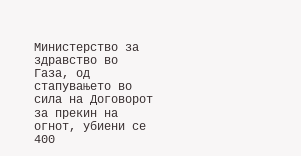Министерство за здравство во Газа, од стапувањето во сила на Договорот за прекин на огнот, убиени се 400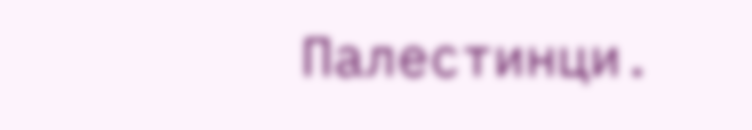Палестинци.